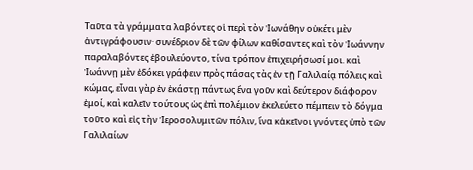Ταῦτα τὰ γράμματα λαβόντες οἱ περὶ τὸν Ἰωνάθην οὐκέτι μὲν ἀντιγράφουσιν· συνέδριον δὲ τῶν φίλων καθίσαντες καὶ τὸν Ἰωάννην παραλαβόντες ἐβουλεύοντο, τίνα τρόπον ἐπιχειρήσωσί μοι. καὶ Ἰωάννῃ μὲν ἐδόκει γράφειν πρὸς πάσας τὰς ἐν τῇ Γαλιλαίᾳ πόλεις καὶ κώμας, εἶναι γὰρ ἐν ἑκάστῃ πάντως ἕνα γοῦν καὶ δεύτερον διάφορον ἐμοί, καὶ καλεῖν τούτους ὡς ἐπὶ πολέμιον ἐκελεύετο πέμπειν τὸ δόγμα τοῦτο καὶ εἰς τὴν Ἱεροσολυμιτῶν πόλιν, ἵνα κἀκεῖνοι γνόντες ὑπὸ τῶν Γαλιλαίων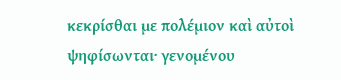κεκρίσθαι με πολέμιον καὶ αὐτοὶ ψηφίσωνται· γενομένου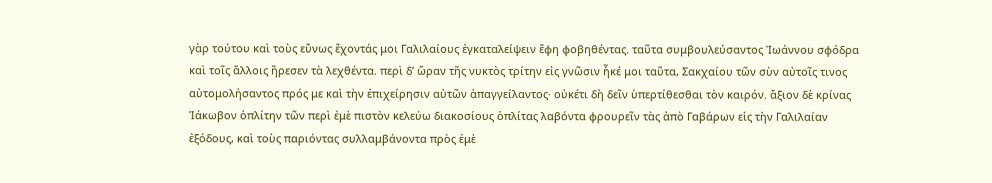γὰρ τούτου καὶ τοὺς εὔνως ἔχοντάς μοι Γαλιλαίους ἐγκαταλείψειν ἔφη φοβηθέντας. ταῦτα συμβουλεύσαντος Ἰωάννου σφόδρα καὶ τοῖς ἄλλοις ἤρεσεν τὰ λεχθέντα. περὶ δʼ ὥραν τῆς νυκτὸς τρίτην εἰς γνῶσιν ἧκέ μοι ταῦτα, Σακχαίου τῶν σὺν αὐτοῖς τινος αὐτομολήσαντος πρός με καὶ τὴν ἐπιχείρησιν αὐτῶν ἀπαγγείλαντος· οὐκέτι δὴ δεῖν ὑπερτίθεσθαι τὸν καιρόν. ἄξιον δὲ κρίνας Ἰάκωβον ὁπλίτην τῶν περὶ ἐμὲ πιστὸν κελεύω διακοσίους ὁπλίτας λαβόντα φρουρεῖν τὰς ἀπὸ Γαβάρων εἰς τὴν Γαλιλαίαν ἐξόδους, καὶ τοὺς παριόντας συλλαμβάνοντα πρὸς ἐμὲ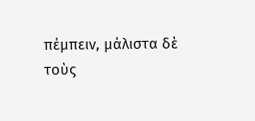πέμπειν, μάλιστα δὲ τοὺς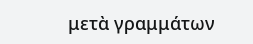μετὰ γραμμάτων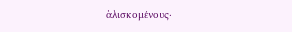ἁλισκομένους·